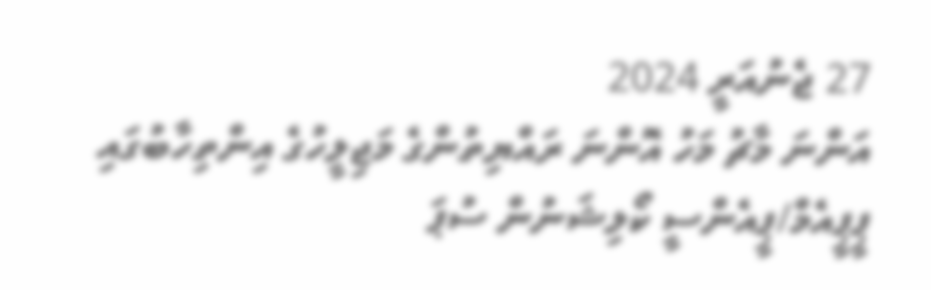27 ޖެނުއަރީ 2024
އަންނަ މާޗު މަހު އޮންނަ ރައްޔިތުންގެ މަޖިލީހުގެ އިންތިހާބުގައި ޕީޕީއެމް/ޕީއެންސީ ކޯލިޝަނުން ސުޕަ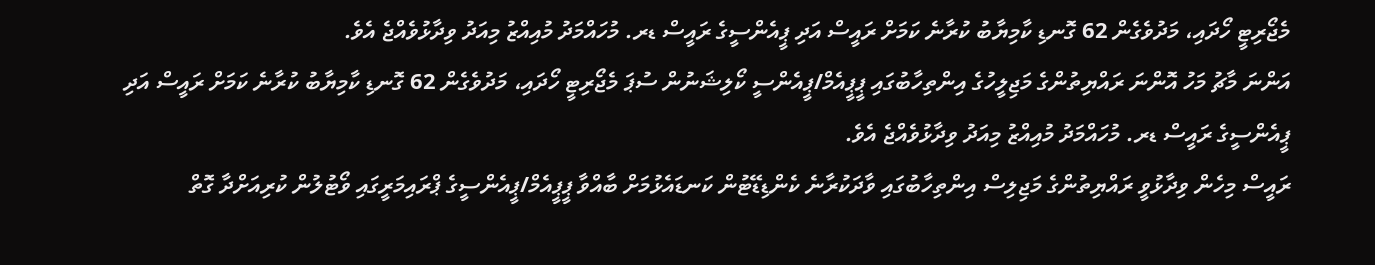މެޖޯރިޓީ ހޯދައި، މަދުވެގެން 62 ގޮނޑި ކާމިޔާބު ކުރާނެ ކަމަށް ރައީސް އަދި ޕީއެންސީގެ ރައީސް ޑރ. މުހައްމަދު މުއިއްޒު މިއަދު ވިދާޅުވެއްޖެ އެވެ.
އަންނަ މާޗު މަހު އޮންނަ ރައްޔިތުންގެ މަޖިލީހުގެ އިންތިހާބުގައި ޕީޕީއެމް/ޕީއެންސީ ކޯލިޝަނުން ސުޕަ މެޖޯރިޓީ ހޯދައި، މަދުވެގެން 62 ގޮނޑި ކާމިޔާބު ކުރާނެ ކަމަށް ރައީސް އަދި ޕީއެންސީގެ ރައީސް ޑރ. މުހައްމަދު މުއިއްޒު މިއަދު ވިދާޅުވެއްޖެ އެވެ.
ރައީސް މިހެން ވިދާޅުވީ ރައްޔިތުންގެ މަޖިލިސް އިންތިހާބުގައި ވާދަކުރާނެ ކެންޑިޑޭޓުން ކަނޑައެޅުމަށް ބާއްވާ ޕީޕީއެމް/ޕީއެންސީގެ ޕްރައިމަރީގައި ވޯޓުލުން ކުރިއަށްދާ ގޮތް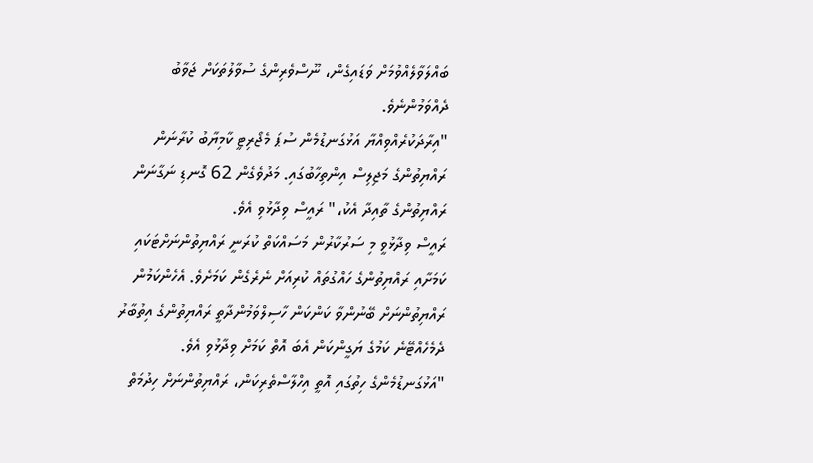ބައްލަވާލެއްވުމަށް ވަޑައިގެން، ނޫސްވެރިންގެ ސުވާލުތަކަށް ޖަވާބު ދެއްވަމުންނެވެ.
"އިރާދަކުރެއްވިއްޔާ އަޅުގަނޑުމެން ސުޕަ މެޖޯރިޓީ ކާމިޔާބު ކުރާނަން ރައްޔިތުންގެ މަޖިލިސް އިންތިހާބުގައި. މަދުވެގެން 62 ގޮނޑި ނަގާނަން ރައްޔިތުންގެ ތާއިދާ އެކު،" ރައީސް ވިދާޅުވި އެވެ.
ރައީސް ވިދާޅުވީ މި ސަރުކާރުން މަސައްކަތް ކުރަނީ ރައްޔިތުންނަށްޓަކައި ކަމަށާއި ރައްޔިތުންގެ ހައްގުތައް ކުރިއަށް ނެރެގެން ކަމަށެވެ. އެހެންކަމުން ރައްޔިތުންނަށް ބޭނުންވާ ކަންކަން ހާސިލްވަމުންދާތީ ރައްޔިތުންގެ އިތުބާރު ދެމެހެއްޓޭނެ ކަމުގެ ޔަގީންކަން އެބަ އޮތް ކަމަށް ވިދާޅުވި އެވެ.
"އަޅުގަނޑުމެންގެ ހިތުގައި އޮތީ އިހްލާސްތެރިކަން، ރައްޔިތުންނަށް ހިދުމަތް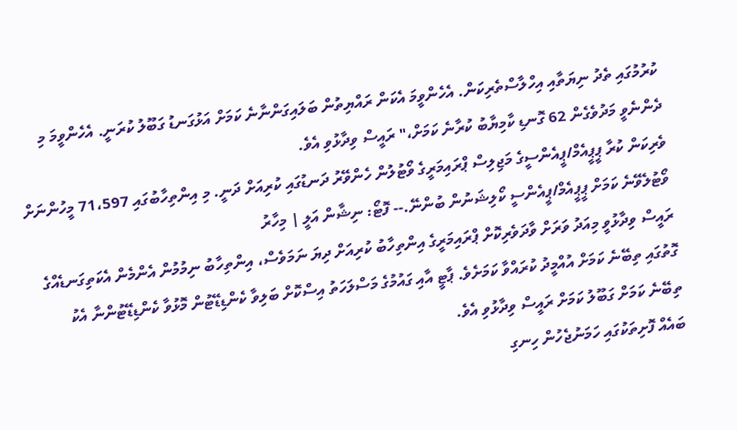ކުރުމުގައި ތެދު ނިޔަތާއި އިހްލާސްތެރިކަން. އެހެންވީމަ އެކަން ރައްޔިތުން ބަލައިގަންނާނެ ކަމަށް އަޅުގަނޑު ގަބޫލު ކުރަނީ. އެހެންވީމަ މި ދެންނެވީ މަދުވެގެން 62 ގޮނޑި ކާމިޔާބު ކުރާނެ ކަމަށް،" ރައީސް ވިދާޅުވި އެވެ.
ވެރިކަން ކުރާ ޕީޕީއެމް/ޕީއެންސީގެ މަޖިލިސް ޕްރައިމަރީގެ ވޯޓުލުން ހެންވޭރު ދަނޑުގައި ކުރިއަށް ދަނީ. މި އިންތިހާބުގައި 71،597 މީހުންނަށް ވޯޓުލެވޭނެ ކަމަށް ޕީޕީއެމް/ޕީއެންސީ ކޯލިޝަނުން ބުންނޭ.-- ފޮޓޯ: ނިޝާން އަލީ | މިހާރު
ރައީސް ވިދާޅުވީ މިއަދު ވަރަށް ވާދަވެރިކޮށް ޕްރައިމަރީގެ އިންތިހާބު ކުރިއަށް ދިޔަ ނަމަވެސް، އިންތިހާބު ނިމުމުން އެންމެން އެކަތިގަނޑެއްގެ ގޮތުގައި ތިބޭނެ ކަމަށް އުއްމީދު ކުރައްވާ ކަމަށެވެ. ޕާޓީ އާއި ގައުމުގެ މަސްލަހަތު އިސްކޮށް ބަލިވާ ކެންޑިޑޭޓުން މޮޅުވާ ކެންޑިޑޭޓުންނާ އެކު ތިބޭނެ ކަމަށް ގަބޫލު ކަމަށް ރައީސް ވިދާޅުވި އެވެ.
ބައެއް ފޮށިތަކުގައި ހަމަނުޖެހުން ހިނގި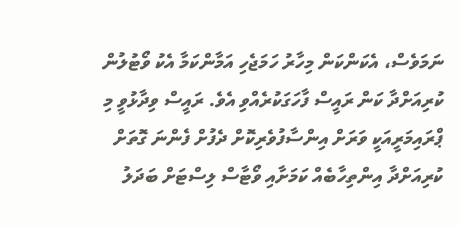ނަމަވެސް، އެކަންކަން މިހާރު ހަމަޖެހި އަމާންކަމާ އެކު ވޯޓުލުން ކުރިއަށްދާ ކަން ރައީސް ފާހަގަކުރެއްވި އެވެ. ރައީސް ވިދާޅުވީ މި ޕްރައިމަރީއަކީ ވަރަށް އިންސާފުވެރިކޮށް ދެފުށް ފެންނަ ގޮތަށް ކުރިއަށްދާ އިންތިހާބެއް ކަމަށާއި ވޯޓާސް ލިސްޓަށް ބަދަލު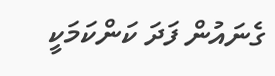ގެނައުން ފަދަ ކަންކަމަކީ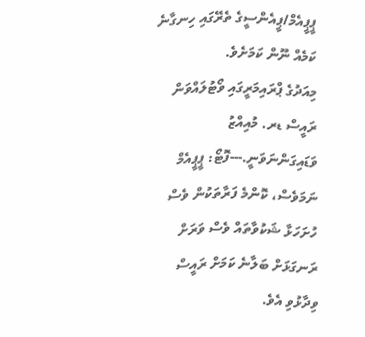ޕީޕީއެމް/ޕީއެންސީގެ ތެރޭގައި ހިނގާނެ ކަމެއް ނޫން ކަމަށެވެ.
މިއަދުގެ ޕްރައިމަރީގައި ވޯޓުލައްވަން ރައީސް ޑރ. މުއިއްޒު ވަޑައިގަންނަވަނީ.---ފޮޓޯ: ޕީޕީއެމް
ނަމަވެސް، ކޮންމެ ފަރާތަކުން ވެސް ހުށަހަޅާ ޝަކުވާތައް ވެސް ވަރަށް ރަނގަޅަށް ބަލާނެ ކަމަށް ރައީސް ވިދާޅުވި އެވެ.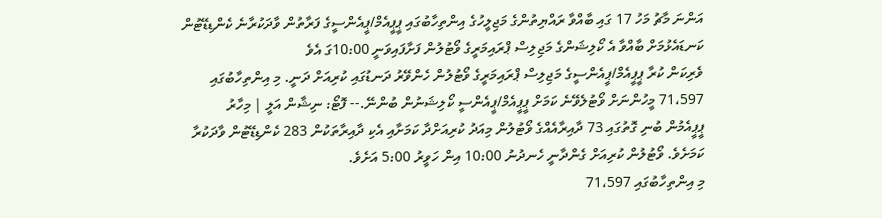އަންނަ މާޗު މަހު 17 ގައި ބާއްވާ ރައްޔިތުންގެ މަޖިލީހުގެ އިންތިހާބުގައި ޕީޕީއެމް/ޕީއެންސީގެ ފަރާތުން ވާދަކުރާނެ ކެންޑިޑޭޓުން ކަނޑައެޅުމަށް ބާއްވާ އެ ކޯލިޝަންގެ މަޖިލިސް ޕްރައިމަރީގެ ވޯޓުލުން ފަށާފައިވަނީ 10:00ގަ އެވެ
ވެރިކަން ކުރާ ޕީޕީއެމް/ޕީއެންސީގެ މަޖިލިސް ޕްރައިމަރީގެ ވޯޓުލުން ހެންވޭރު ދަނޑުގައި ކުރިއަށް ދަނީ. މި އިންތިހާބުގައި 71،597 މީހުންނަށް ވޯޓުލެވޭނެ ކަމަށް ޕީޕީއެމް/ޕީއެންސީ ކޯލިޝަނުން ބުންނޭ.-- ފޮޓޯ: ނިޝާން އަލީ | މިހާރު
ޕީޕީއެމުން ބުނި ގޮތުގައި 73 ދާއިރާއެއްގެ ވޯޓުލުން މިއަދު ކުރިއަށްދާ ކަމަށާއި އެކި ދާއިރާތަކުން 283 ކެންޑިޑޭޓުން ވާދަކުރާ ކަމަށެވެ. ވޯޓުލުން ކުރިއަށް ގެންދާނީ ހެނދުނު 10:00 އިން ހަވީރު 5:00 އަށެވެ.
މި އިންތިހާބުގައި 71،597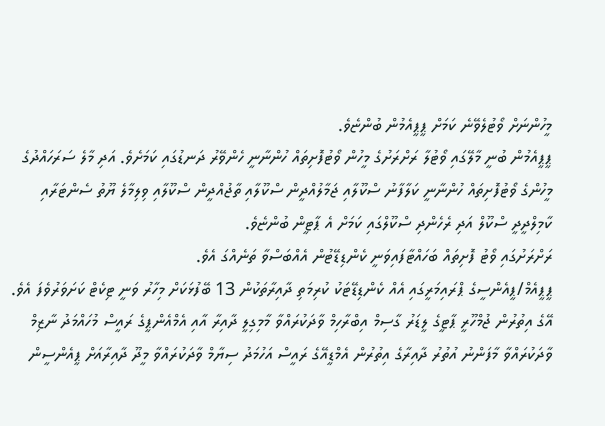މީހުންނަށް ވޯޓުލެވޭނެ ކަމަށް ޕީޕީއެމުން ބުންޏެވެ.
ޕީޕީއެމުން ބުނީ މާލޭގައި ވޯޓުލާ ރަށްރަށުގެ މީހުން ވޯޓުފޮށިތައް ހުންނާނީ ހެންވޭރު ދަނޑުގައި ކަމަށެވެ. އަދި މާލެ ސަރަހައްދުގެ މީހުންގެ ވޯޓުފޮށިތައް ހުންނާނީ ކަލާފާނު ސްކޫލާއި ޖަމާލުއްދީން ސްކޫލާއި ތާޖުއްދީން ސްކޫލާއި ވިލިމާލެ ޔޫތު ސެންޓަރާއި ކާމިލްދީދީ ސްކޫލް އަދި ރެހެންދި ސްކޫލްގައި ކަމަށް އެ ޕާޓީން ބުންޏެވެ.
ރަށްރަށުގައި ވޯޓު ފޮށިތައް ބަހައްޓާފައިވަނީ ކެންޑިޑޭޓުން އެއްބަސްވާ ތަނެއްގަ އެވެ.
ޕީޕީއެމް/ޕީއެންސީގެ ޕްރައިމަރީގައި އެއް ކެންޑިޑޭޓަކު ކުރިމަތި ދާއިރާތަކުން 13 ބޭފުޅަކަށް މިހާރު ވަނީ ޓިކެޓް ކަށަވަރުވެފަ އެވެ.
އޭގެ އިތުރުން ޖުމްހޫރީ ޕާޓީގެ ލީޑަރު ގާސިމް އިބްރާހިމް ވާދަކުރައްވާ މާމިގިލީ ދާއިރާ އާއި އެމްއެންޕީގެ ރައީސް މުހައްމަދު ނާޒިމް ވާދަކުރައްވާ މާފަންނު އުތުރު ދާއިރާގެ އިތުރުން އެމްޑީއޭގެ ރައީސް އަހުމަދު ސިޔާމް ވާދަކުރައްވާ މީދޫ ދާއިރާއަށް ޕީއެންސީން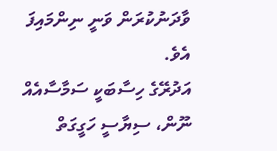ވާދަނުކުރަން ވަނީ ނިންމައިފަ އެވެ.
އަދުރޭގެ ހިސާބަކީ ސަމާސާއެއް ނޫން، ސިޔާސީ ހަގީގަތް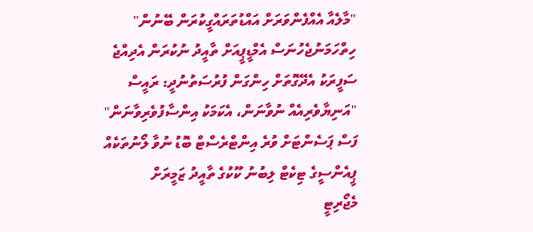"މާލެއާ އެއްފެންވަރަށް އައްޑުތަރައްގީކުރަން ބޭނުން"
ހިތްހަމަނުޖެހުނަސް އެމްޑީޕީއަށް ތާއީދު ނުކުރަން އެދިއްޖެ
ސަފީރަކު އެދޭގޮތަށް ހިންގަން ފުރުސަތުނުދީ: ރައީސް
"އަނިޔާވެރިއެއް ނުވާނަން، އެކަމަކު އިންސާފުވެރިވާނަން"
ފަސް ޕަސެންޓަށް ވުރެ އިންޓްރެސްޓް ބޮޑު ނުވާ ލޯނުތަކެއް
ޕީއެންސީގެ ޓިކެޓް ލިބުނު ކޫކުގެ ތާއީދު ޒަމީރަށް
މެޖޯރިޓީ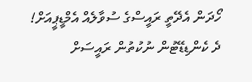ހޯދަން އެދޭތީ ރައީސްގެ ސުވާލެއް އެމްޑީޕީއަށް!
ދެ ކެންޑިޑޭޓުން ނުކުތުން ރައީސަށް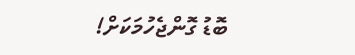ބޮޑު ގޮންޖެހުމަކަށް!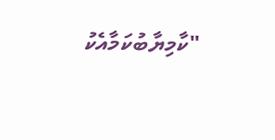"ކާމިޔާބުކަމާއެކު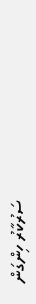ސަރުކާރު ހިންގަން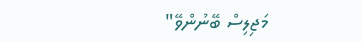މަޖިލިސް ބޭނުންވޭ"